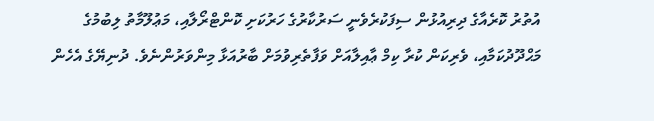އުތުރު ކޮރެއާގެ ދިރިއުޅުން ސިފަކުރެވެނީ ސަރުކާރުގެ ހަރުކަށި ކޮންޓްރޯލާއި، މަޢުލޫމާތު ލިބުމުގެ މަޙްދޫދުކަމާއި، ވެރިކަން ކުރާ ކިމް ޢާއިލާއަށް ވަފާތެރިވުމަށް ބާރުއަޅާ މިންވަރުންނެވެ. ދުނިޔޭގެ އެހެން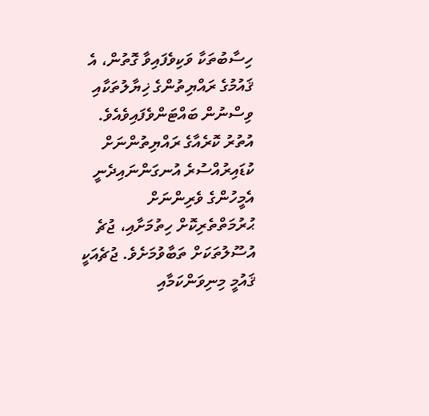ހިސާބުތަކާ ވަކިވެފައިވާ ގޮތުން، އެ ޤައުމުގެ ރައްޔިތުންގެ ޚިޔާލުތަކާއި ވިސްނުން ބައްޓަންވެފައިވެއެވެ. އުތުރު ކޮރެއާގެ ރައްޔިތުންނަށް ކުޑައިރުއްސުރެ އުނގަންނައިދެނީ އެމީހުންގެ ވެރިންނަށް ޙުރުމަތްތެރިކޮށް ހިތުމަށާއި، ޖުޗެ އުސޫލުތަކަށް ތަބާވުމަށެވެ. ޖުޗެއަކީ ޤައުމީ މިނިވަންކަމާއި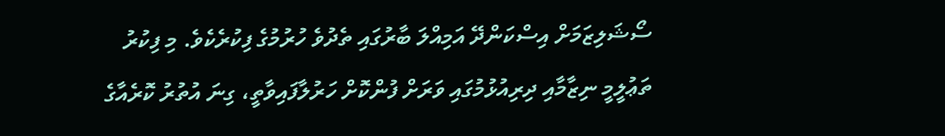ސޯޝަލިޒަމަށް އިސްކަންދޭ އަމިއްލަ ބާރުގައި ތެދުވެ ހުރުމުގެ ފިކުރެކެވެ. މި ފިކުރު ތަޢުލީމީ ނިޒާމާއި ދިރިއުޅުމުގައި ވަރަށް ފުންކޮށް ހަރުލާފައިވާތީ، ގިނަ އުތުރު ކޮރެއާގެ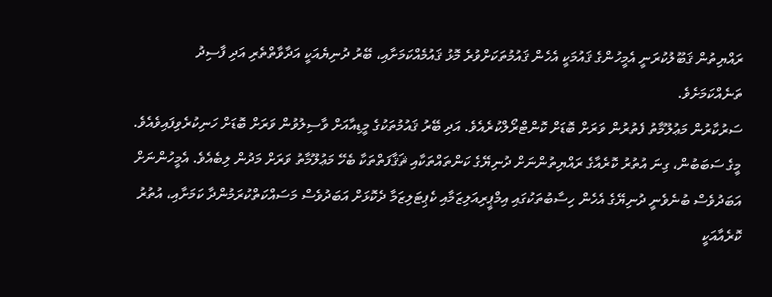ރައްޔިތުން ޤަބޫލުކުރަނީ އެމީހުންގެ ޤައުމަކީ އެހެން ޤައުމުތަކަށްވުރެ މޮޅު ޤައުމެއްކަމަށާއި، ބޭރު ދުނިޔެއަކީ އަދާވާތްތެރި އަދި ފާސިދު ތަނެއްކަމަށެވެ.
ސަރުކާރުން މަޢުލޫމާތު ފެތުރުން ވަރަށް ބޮޑަށް ކޮންޓްރޯލްކުރެއެވެ. އަދި ބޭރު ޤައުމުތަކުގެ މީޑިއާއަށް ވާސިލުވުން ވަރަށް ބޮޑަށް ހަނިކުރެވިފައިވެއެވެ. މީގެ ސަބަބުން، ގިނަ އުތުރު ކޮރެއާގެ ރައްޔިތުންނަށް ދުނިޔޭގެ ކަންތައްތަކާއި ޘަޤާފަތްތަކާ ބެހޭ މަޢުލޫމާތު ވަރަށް މަދުން ލިބެއެވެ. އެމީހުންނަށް އަބަދުވެސް ބުނެވެނީ ދުނިޔޭގެ އެހެން ހިސާބުތަކުގައި އިމްޕީރިއަލިޒަމާއި ކެޕިޓަލިޒަމާ ދެކޮޅަށް އަބަދުވެސް މަސައްކަތްކުރަމުންދާ ކަމަށާއި، އުތުރު ކޮރެއާއަކީ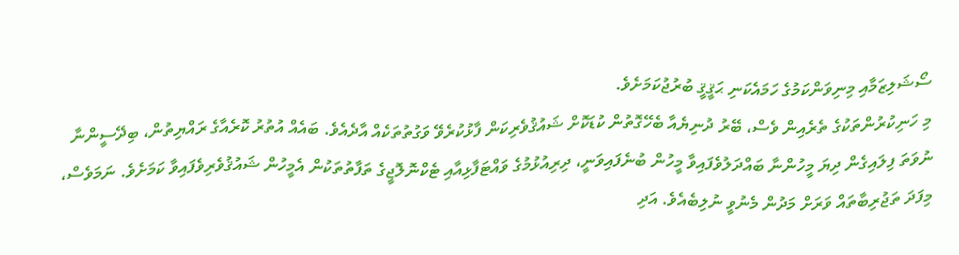ސޯޝަލިޒަމާއި މިނިވަންކަމުގެ ހަމައެކަނި ޙަޤީޤީ ބުރުޖުކަމަށެވެ.
މި ހަނިކުރުންތަކުގެ ތެރެއިން ވެސް، ބޭރު ދުނިޔެއާ ބެހޭގޮތުން ކުޑަކޮށް ޝައުޤުވެރިކަން ފާޅުކުރެވޭ ވަގުތުތަކެއް އާދެއެވެ. ބައެއް އުތުރު ކޮރެއާގެ ރައްޔިތުން، ބިދޭސީންނާ ނުވަތަ ފިލައިގެން ދިޔަ މީހުންނާ ބައްދަލުވެފައިވާ މީހުން ބުނެފައިވަނީ، ދިރިއުޅުމުގެ ވައްޓަފާޅިއާއި ޓެކްނޮލޮޖީގެ ތަފާތުތަކުން އެމީހުން ޝައުޤުވެރިވެފައިވާ ކަމަށެވެ. ނަމަވެސް، މިފަދަ ތަޖުރިބާތައް ވަރަށް މަދުން މެނުވީ ނުލިބެއެވެ. އަދި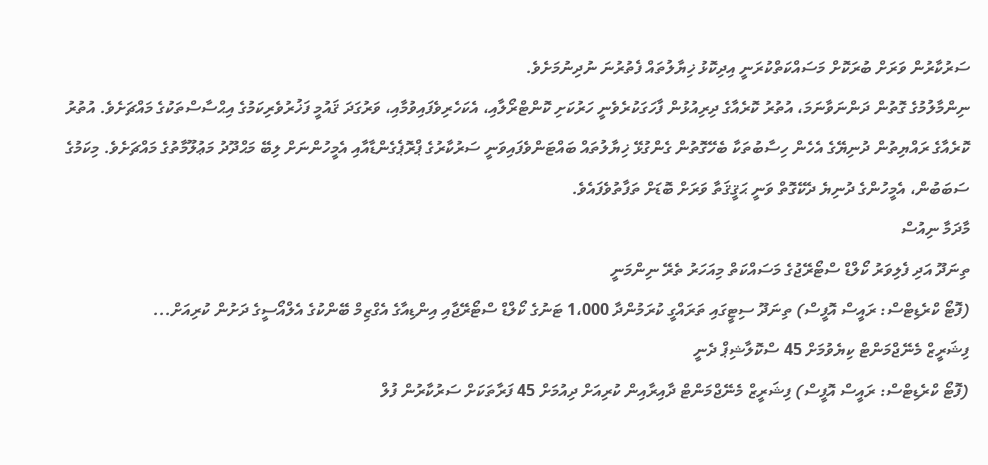ސަރުކާރުން ވަރަށް ބުރަކޮށް މަސައްކަތްކުރަނީ އިދިކޮޅު ޚިޔާލުތައް ފެތުރުނަ ނުދިނުމަށެވެ.
ނިންމާލުމުގެ ގޮތުން ދަންނަވާނަމަ، އުތުރު ކޮރެއާގެ ދިރިއުޅުން ފާހަގަކުރެވެނީ ހަރުކަށި ކޮންޓްރޯލާއި، އެކަހެރިވެފައިވުމާއި، ވަރުގަދަ ޤައުމީ ފަޚުރުވެރިކަމުގެ އިޙްސާސްތަކުގެ މައްޗަށެވެ. އުތުރު ކޮރެއާގެ ރައްޔިތުން ދުނިޔޭގެ އެހެން ހިސާބުތަކާ ބެހޭގޮތުން ގެންގުޅޭ ޚިޔާލުތައް ބައްޓަންވެފައިވަނީ ސަރުކާރުގެ ޕްރޮޕެގެންޑާއާއި އެމީހުންނަށް ލިބޭ މަޙްދޫދު މަޢުލޫމާތުގެ މައްޗަށެވެ. މިކަމުގެ ސަބަބުން، އެމީހުންގެ ދުނިޔެ ދެކޭގޮތް ވަނީ ޙަޤީޤަތާ ވަރަށް ބޮޑަށް ތަފާތުވެފައެވެ.
މާދަމާ ނިއުސް
ތިނަދޫ އަދި ފެލިވަރު ކޯލްޑް ސްޓޯރޭޖުގެ މަސައްކަތް މިއަހަރު ތެރޭ ނިންމަނީ
(ފޮޓޯ ކްރެޑިޓްސް: ރައީސް އޮފީސް) ތިނަދޫ ސިޓީގައި ތަރައްގީ ކުރަމުންދާ 1،000 ޓަނުގެ ކޯލްޑް ސްޓޯރޭޖާއި އިންޑިއާގެ އެގްޒިމް ބޭންކުގެ އެލްއޯސީގެ ދަށުން ކުރިއަށް...
ފިޝަރީޒް މެނޭޖްމަންޓް ކިޔެވުމަށް 45 ސްކޮލާޝިޕް ދެނީ
(ފޮޓޯ ކްރެޑިޓްސް: ރައީސް އޮފީސް) ފިޝަރީޒް މެނޭޖްމަންޓް ދާއިރާއިން ކުރިއަށް ދިއުމަށް 45 ފަރާތަކަށް ސަރުކާރުން ފުލް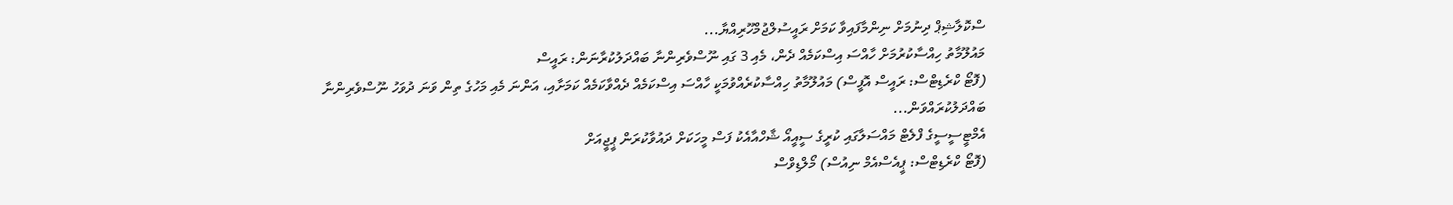ސްކޮލާޝިޕް ދިނުމަށް ނިންމާފައިވާ ކަމަށް ރައީސުލްޖުމްހޫރިއްޔާ...
މައުލޫމާތު ހިއްސާކުރުމަށް ހާއްސަ އިސްކަމެއް ދެން، މެއި 3 ގައި ނޫސްވެރިންނާ ބައްދަލުކުރާނަން: ރައީސް
(ފޮޓޯ ކްރެޑިޓްސް: ރައީސް އޮފީސް) މައުލޫމާތު ހިއްސާކުރެއްވުމަކީ ހާއްސަ އިސްކަމެއް ދެއްވާކަމެއް ކަމަށާއި، އަންނަ މެއި މަހުގެ ތިން ވަނަ ދުވަހު ނޫސްވެރިންނާ ބައްދަލުކުރައްވަން...
އެމްޓީސީސީގެ ފްލެޓް މައްސަލާގައި ކުރީގެ ސީއީއޯ ޝާހްއާއެކު ފަސް މީހަކަށް ދައުވާކުރަން ޕީޖީއަށް
(ފޮޓޯ ކްރެޑިޓްސް: ޕީއެސްއެމް ނިއުސް) މޯލްޑިވްސް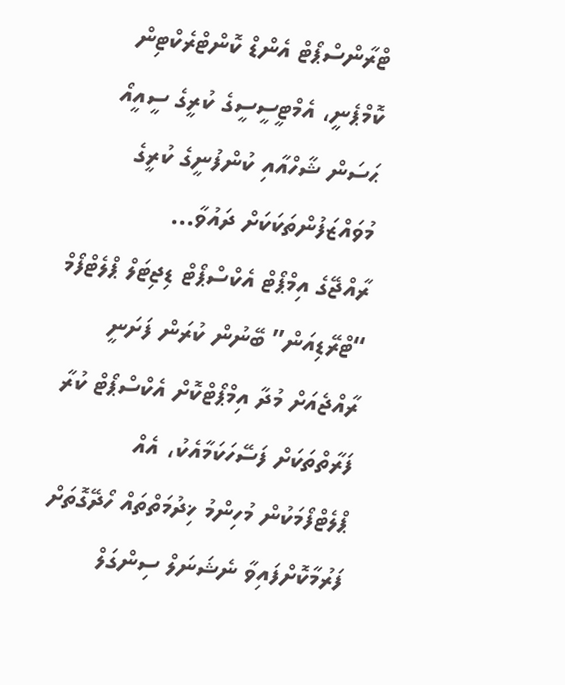ޓްރާންސްޕޯޓް އެންޑް ކޮންޓްރެކްޓިން ކޮމްޕެނީ، އެމްޓީސީސީގެ ކުރީގެ ސީއީއޯ ޙަސަން ޝާހްއާއި ކުންފުނީގެ ކުރީގެ މުވައްޒަފުންތަކަކަށް ދައުވާ...
ރާއްޖޭގެ އިމްޕޯޓް އެކްސްޕޯޓް ޑިޖިޓަލް ޕްލެޓްފޯމް “ޓްރޭޑިއަން” ބޭނުން ކުރަން ފަށަނީ
ރާއްޖެއަށް މުދާ އިމްޕޯޓްކޮށް އެކްސްޕޯޓް ކުރާ ފަރާތްތަކަށް ފަސޭހަކަމާއެކު، އެއް ޕްލެޓްފޯމަކުން މުހިންމު ޚިދުމަތްތައް ހޯދޭގޮތަށް ފަރުމާކޮށްފައިވާ ނެޝަނަލް ސިންގަލް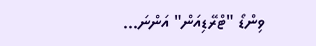ވިންޑޯ "ޓްރޭޑިއަން" އަންނަ...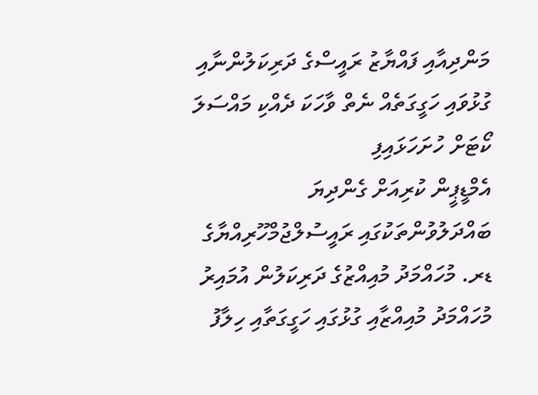މަންދިއާއި ފައްޔާޒު ރައީސްގެ ދަރިކަލުންނާއި ގުޅުވައި ހަގީގަތެއް ނެތް ވާހަކަ ދެއްކި މައްސަލަ ކޯޓަށް ހުށަހަޅައިފި
އެމްޑީޕީން ކުރިއަށް ގެންދިޔަ ބައްދަލުވުންތަކުގައި ރައީސުލްޖުމްހޫރިއްޔާގެ ޑރ. މުހައްމަދު މުއިއްޒުގެ ދަރިކަލުން އުމައިރު މުހައްމަދު މުއިއްޒާއި ގުޅުގައި ހަގީގަތާއި ހިލާފު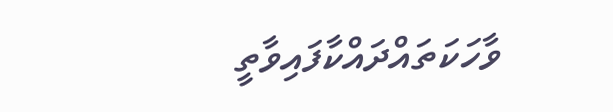ވާހަކަތައްދައްކާފައިވާތީ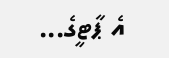އެ ޕާޓީގެ...